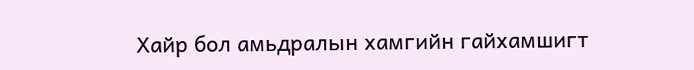Хайр бол амьдралын хамгийн гайхамшигт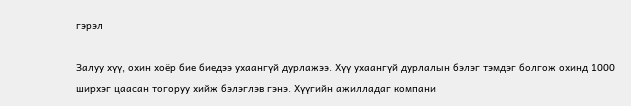гэрэл

Залуу хүү, охин хоёр бие биедээ ухаангүй дурлажээ. Хүү ухаангүй дурлалын бэлэг тэмдэг болгож охинд 1000 ширхэг цаасан тогоруу хийж бэлэглэв гэнэ. Хүүгийн ажилладаг компани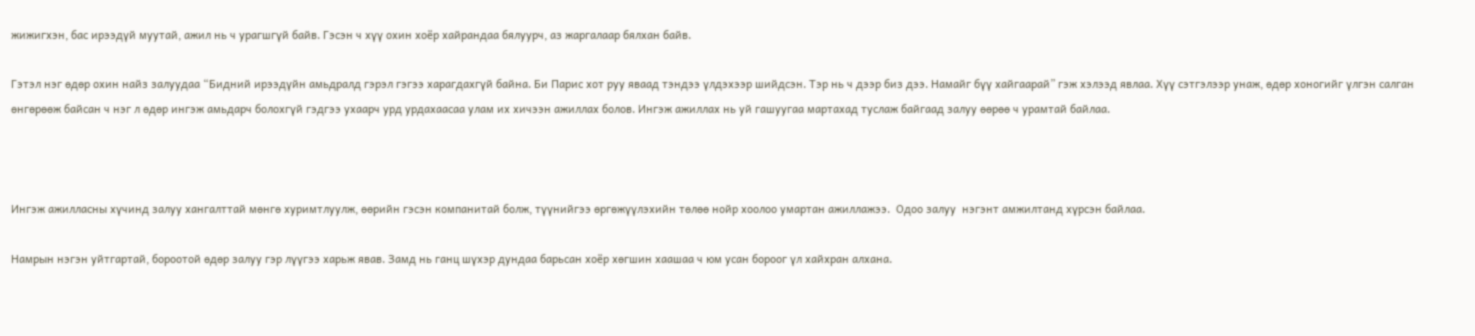жижигхэн, бас ирээдүй муутай, ажил нь ч урагшгүй байв. Гэсэн ч хүү охин хоёр хайрандаа бялуурч, аз жаргалаар бялхан байв.

Гэтэл нэг өдөр охин найз залуудаа “Бидний ирээдүйн амьдралд гэрэл гэгээ харагдахгүй байна. Би Парис хот руу яваад тэндээ үлдэхээр шийдсэн. Тэр нь ч дээр биз дээ. Намайг бүү хайгаарай” гэж хэлээд явлаа. Хүү сэтгэлээр унаж, өдөр хоногийг үлгэн салган өнгөрөөж байсан ч нэг л өдөр ингэж амьдарч болохгүй гэдгээ ухаарч урд урдахаасаа улам их хичээн ажиллах болов. Ингэж ажиллах нь уй гашуугаа мартахад туслаж байгаад залуу өөрөө ч урамтай байлаа.



Ингэж ажилласны хүчинд залуу хангалттай мөнгө хуримтлуулж, өөрийн гэсэн компанитай болж, түүнийгээ өргөжүүлэхийн төлөө нойр хоолоо умартан ажиллажээ.  Одоо залуу  нэгэнт амжилтанд хүрсэн байлаа.

Намрын нэгэн уйтгартай, бороотой өдөр залуу гэр лүүгээ харьж явав. Замд нь ганц шүхэр дундаа барьсан хоёр хөгшин хаашаа ч юм усан бороог үл хайхран алхана.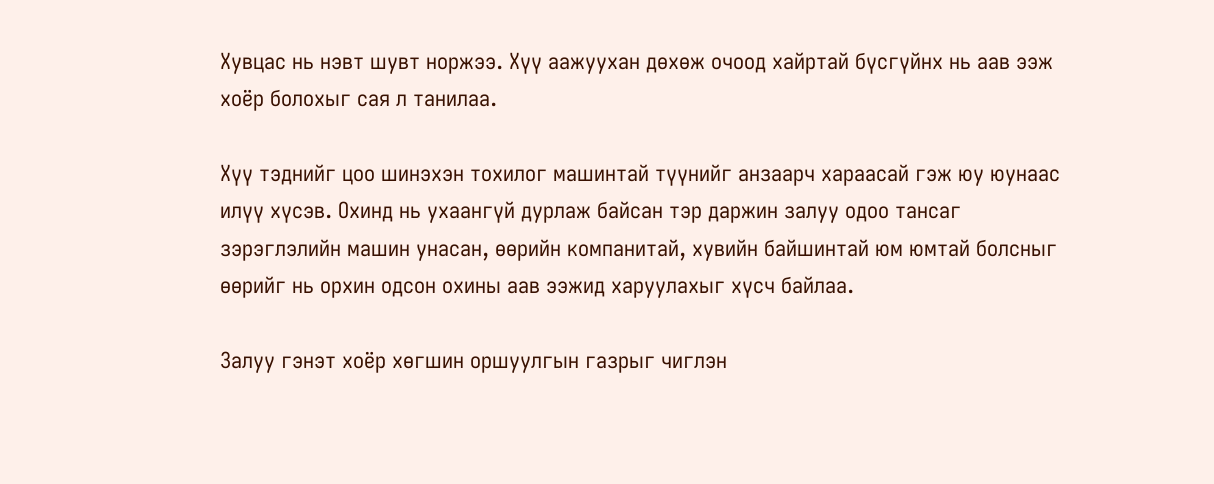Хувцас нь нэвт шувт норжээ. Хүү аажуухан дөхөж очоод хайртай бүсгүйнх нь аав ээж хоёр болохыг сая л танилаа.

Хүү тэднийг цоо шинэхэн тохилог машинтай түүнийг анзаарч хараасай гэж юу юунаас илүү хүсэв. Охинд нь ухаангүй дурлаж байсан тэр даржин залуу одоо тансаг зэрэглэлийн машин унасан, өөрийн компанитай, хувийн байшинтай юм юмтай болсныг өөрийг нь орхин одсон охины аав ээжид харуулахыг хүсч байлаа.

Залуу гэнэт хоёр хөгшин оршуулгын газрыг чиглэн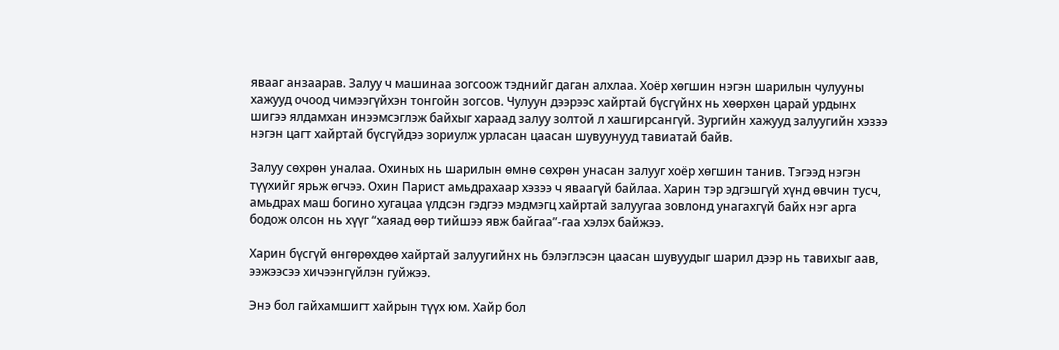явааг анзаарав. Залуу ч машинаа зогсоож тэднийг даган алхлаа. Хоёр хөгшин нэгэн шарилын чулууны хажууд очоод чимээгүйхэн тонгойн зогсов. Чулуун дээрээс хайртай бүсгүйнх нь хөөрхөн царай урдынх шигээ ялдамхан инээмсэглэж байхыг хараад залуу золтой л хашгирсангүй. Зургийн хажууд залуугийн хэзээ нэгэн цагт хайртай бүсгүйдээ зориулж урласан цаасан шувуунууд тавиатай байв.

Залуу сөхрөн уналаа. Охиных нь шарилын өмнө сөхрөн унасан залууг хоёр хөгшин танив. Тэгээд нэгэн түүхийг ярьж өгчээ. Охин Парист амьдрахаар хэзээ ч яваагүй байлаа. Харин тэр эдгэшгүй хүнд өвчин тусч, амьдрах маш богино хугацаа үлдсэн гэдгээ мэдмэгц хайртай залуугаа зовлонд унагахгүй байх нэг арга бодож олсон нь хүүг “хаяад өөр тийшээ явж байгаа”-гаа хэлэх байжээ.

Харин бүсгүй өнгөрөхдөө хайртай залуугийнх нь бэлэглэсэн цаасан шувуудыг шарил дээр нь тавихыг аав, ээжээсээ хичээнгүйлэн гуйжээ.

Энэ бол гайхамшигт хайрын түүх юм. Хайр бол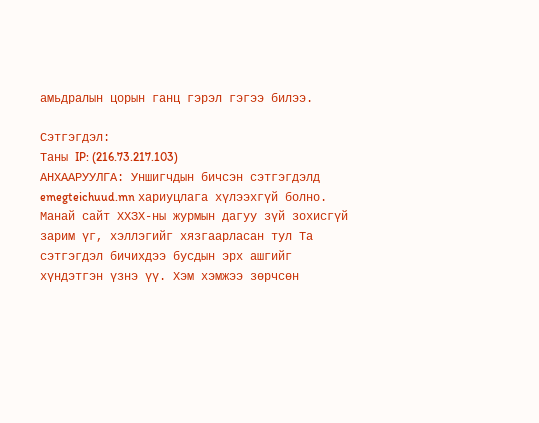амьдралын цорын ганц гэрэл гэгээ билээ.

Сэтгэгдэл:
Таны IP: (216.73.217.103)
АНХААРУУЛГА: Уншигчдын бичсэн сэтгэгдэлд emegteichuud.mn хариуцлага хүлээхгүй болно. Манай сайт ХХЗХ-ны журмын дагуу зүй зохисгүй зарим үг, хэллэгийг хязгаарласан тул Та сэтгэгдэл бичихдээ бусдын эрх ашгийг хүндэтгэн үзнэ үү. Хэм хэмжээ зөрчсөн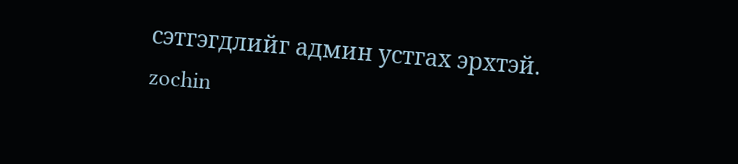сэтгэгдлийг админ устгах эрхтэй.
zochin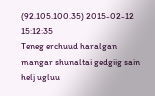(92.105.100.35) 2015-02-12 15:12:35
Teneg erchuud haralgan mangar shunaltai gedgiig sain helj ugluu